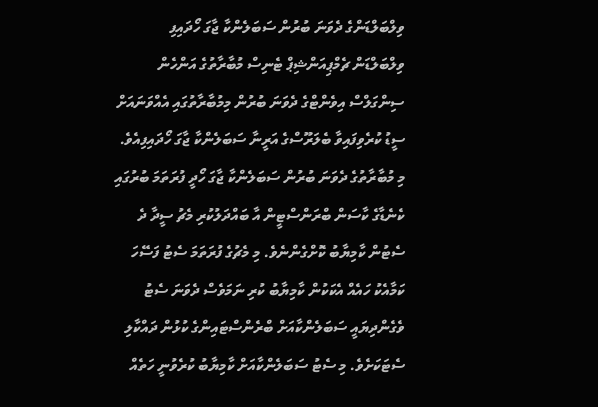ވިލްބަލްޑަންގެ ދެވަނަ ބުރުން ސަބަލެންކާ ޖާގަ ހޯދައިފި
ވިލްބަލްޑަން ޗެމްޕިއަންޝިޕް ޓެނިސް މުބާރާތުގެ އަންހެން ސިންގަލްސް އިވެންޓްގެ ދެވަނަ ބުރުން މިމުބާރާތުގައި އެއްވަނައަށް ސީޑު ކުރެވިފައިވާ ބެލަރޫސްގެ އަރީނާ ސަބަލެންކާ ޖާގަ ހޯދައިފިއެވެ. މި މުބާރާތުގެ ދެވަނަ ބުރުން ސަބަލެންކާ ޖާގަ ހޯދީ ފުރަތަމަ ބުރުގައި ކެނެޑާގެ ކާސަން ބްރަންސްޓީން އާ ބައްދަލުކުރި މެޗު ސީދާ ދެ ސެޓުން ކާމިޔާބު ކޮށްގެންނެވެ. މި މެޗުގެ ފުރަތަމަ ސެޓު ފަސޭހަ ކަމާއެކު ހައެއް އެކަކުން ކާމިޔާބު ކުރި ނަމަވެސް ދެވަނަ ސެޓު ވެގެންދިޔައީ ސަބަލެންކާއަށް ބްރެންސްޓައިންގެ ކުޅުން ދައްކާލި ސެޓަކަށެވެ. މި ސެޓު ސަބަލެންކާއަށް ކާމިޔާބު ކުރެވުނީ ހަތެއް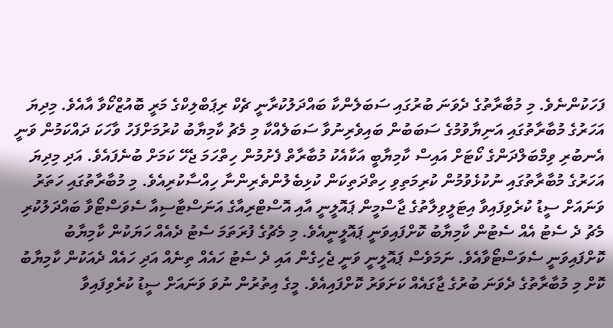ފަހަކުންނެވެ. މި މުބާރާތުގެ ދެވަނަ ބުރުގައި ސަބަލެންކާ ބައްދަލުކުރާނީ ޗެކް ރިޕަބްލިކްގެ މަރީ ބޮއުޒްކޯވާ އާއެވެ. މިދިޔަ އަހަރުގެ މުބާރާތުގައި އަނިޔާވުމުގެ ސަބަބުން ބައިވެރިނުވާ ސަބަލެއްކާ މި މެޗު ކާމިޔާބު ކުރުމަށްފަހު ވާހަކަ ދައްކަމުން ވަނީ އެނބުރި ވިމްބަލްދަންގެ ކޯޓަށް އައިސް ކާމިޔާބީ އަކާއެކު މުބާރާތް ފެށުމުން ހިތްހަމަ ޖެހޭ ކަމަށް ބުނެފައެވެ. އަދި މިދިޔަ އަހަރުގެ މުބާރާތުގައި ނުކުޅެވުމުން ކުރިމަތިވި ހިތްދަތިކަން ކުޅިބެލުންތެރިންނާ ހިއްސާކުރިއެވެ. މި މުބާރާތުގައި ހަތަރު ވަނައަށް ސީޑު ކުރެވިފައިވާ އިޓަލީވިލާތުގެ ޖާސްމީން ޕައޮލީނީ އާއި އޮސްޓްރިއާގެ އަނަސްޓާސިއާ ސެވަސްޓޯވާ ބައްދަލުކުރި މެޗު ދެ ސެޓު އެއް ސެޓުން ކާމިޔާބު ކޮށްފައިވަނީ ޕައޮލީނީއެވެ. މި މެޗުގެ ފުރަތަމަ ސެޓު ދެއެއް ހަޔަކުން ކާމިޔާބު ކޮށްފައިވަނީ ސެވަސްޓޯވާއެވެ. ނަމަވެސް ޕައޮލީނީ ވަނީ ޖެހިގެން އައި ދެ ސެޓު ހައެއް ތިނެއް އަދި ހައެއް ދެއަކުން ކާމިޔާބު ކޮށް މި މުބާރާތުގެ ދެވަނަ ބުރުގެ ޖާގައެއް ކަށަވަރު ކޮށްފައިއެވެ. މީގެ އިތުރުން ނުވަ ވަނައަށް ސީޑު ކުރެވިފައިވާ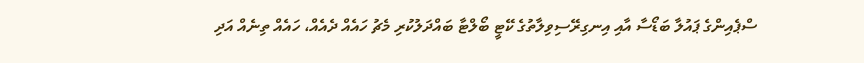ސްޕެއިންގެ ޕައުލާ ބަޑޯސާ އާއި އިނގިރޭސިވިލާތުގެ ކޭޓީ ބޯލްޓާ ބައްދަލުކުރި މެޗު ހައެއް ދެއެއް، ހައެއް ތިނެއް އަދި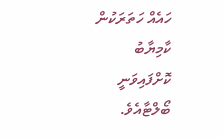ހައެއް ހަތަރަކުން ކާމިޔާބު ކޮށްފައިވަނީ ބޯލްޓާއެވެ.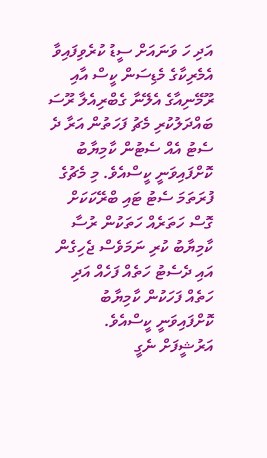އަދި ހަ ވަނައަށް ސީޑު ކުރެވިފައިވާ އެމެރިކާގެ މެޑިސަން ކީސް އާއި ރޫމޭނިއާގެ އެލޭނާ ގެބްރިއެލާ ރޫސަ ބައްދަލުކުރި މެޗު ފަހަތުން އަރާ ދެ ސެޓު އެއް ސެޓުން ކާމިޔާބު ކޮށްފައިވަނީ ކީސްއެވެ. މި މެޗުގެ ފުރަތަމަ ސެޓު ޓައި ބްރޭކަކަށް ގޮސް ހަތަރެއް ހަތަކުން ރުސާ ކާމިޔާބު ކުރި ނަމަވެސް ޖެހިގެން އައި ދެސެޓު ހަތެއް ފަހެއް އަދި ހަތެއް ފަހަކުން ކާމިޔާބު ކޮށްފައިވަނީ ކީސްއެވެ.
އަރުޝީފަށް ނެގީ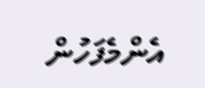އެންމެފަހުން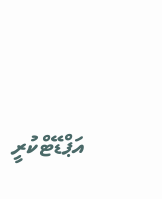އަޕްޑޭޓްކުރީ